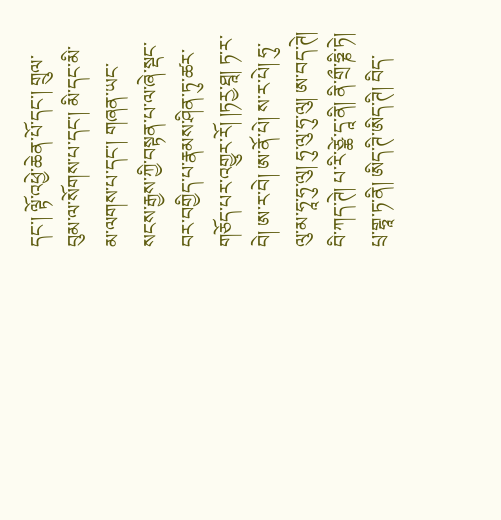དང་། ལྟོ་འཕྱེ་ཆེན་པོ་དང་། གྲུལ་བུམ་ལ་སོགས་པ་དང་། མི་དང་མི་མ་ལགས་པ་དང་། གཞན་ཡང་སངས་རྒྱས་ཀྱི་བསྟན་པ་ལ་ཞེ་སྡང་བར་བགྱིད་པ་རྣམས་ཤིན་ཏུ་ཚར་གཅོད་པར་འགྱུར་རོ། །ཏརྱ་ཐཱ། ཏ་ར་བེ། ཨ་ར་བེ། ཨ་ནོ་པེ། ས་ར་པེ། ཧུ་ལུ་མ་ཧཱ་ཧུ་ལུ། ཧུ་ལུ་ཧུ་ལུ། ཨ་བད་ཊེ། བི་ཀད་ཊེ། པ་རི་ཙྪེ་དཱ་ནི། ནི་གྲྀ་ཧྞི་ཏེ། པྲ་གྷཱ་ཏ་ནི། ཨིད་ཊི་ཨིད་ཊི། བིད་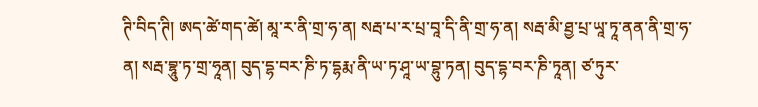ཊི་བིད་ཊི། ཨད་ཚེ་གད་ཚེ། མཱ་ར་ནི་གྲ་ཧ་ན། སརྦ་པ་ར་པྲ་བཱ་དི་ནི་གྲ་ཧ་ན། སརྦ་མི་ཐྱ་པྲ་ཡཱ་ཏཱ་ནན་ནི་གྲ་ཧ་ན། སརྦ་བྷཱུ་ཏ་གྲ་ཧཱན། བུད་དྷ་བར་ཎི་ཏ་དྷརྨ་ནི་ཡ་ཏ་ཤཱ་ཡ་བྷུ་ཏན། བུད་དྷ་བར་ཎི་ཏཱན། ཙ་ཏུར་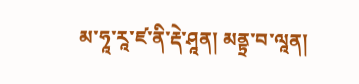མ་ཧཱ་རཱ་ཛ་ནི་རྡེ་ཤཱན། མནྟྲ་བ་ལཱན།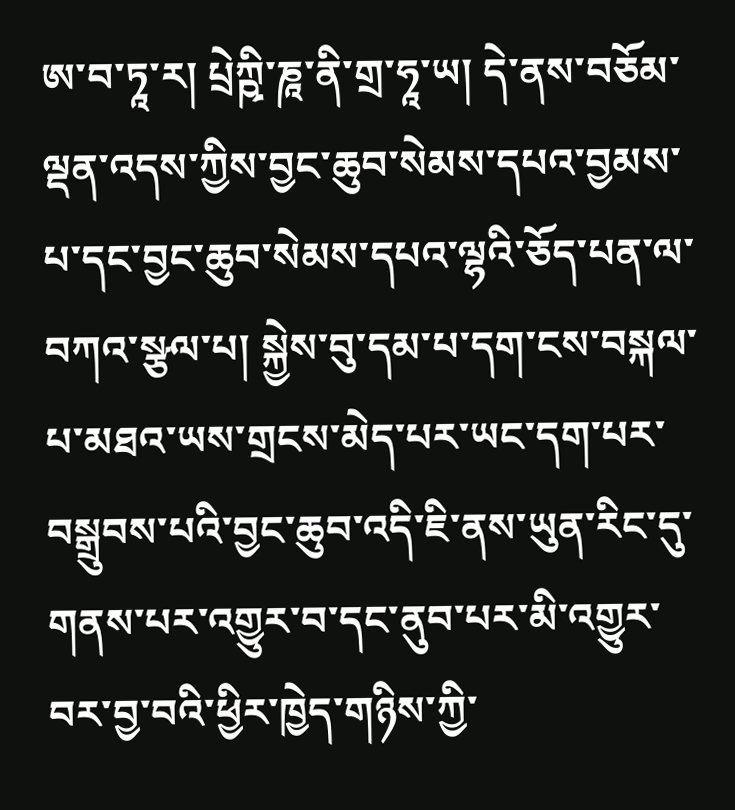ཨ་བ་ཏཱ་ར། པྲེཀྵི་ཎཱ་ནི་གྲ་ཧཱ་ཡ། དེ་ནས་བཅོམ་ལྡན་འདས་ཀྱིས་བྱང་ཆུབ་སེམས་དཔའ་བྱམས་པ་དང་བྱང་ཆུབ་སེམས་དཔའ་ལྷའི་ཅོད་པན་ལ་བཀའ་སྩལ་པ། སྐྱེས་བུ་དམ་པ་དག་ངས་བསྐལ་པ་མཐའ་ཡས་གྲངས་མེད་པར་ཡང་དག་པར་བསྒྲུབས་པའི་བྱང་ཆུབ་འདི་ཇི་ནས་ཡུན་རིང་དུ་གནས་པར་འགྱུར་བ་དང་ནུབ་པར་མི་འགྱུར་བར་བྱ་བའི་ཕྱིར་ཁྱེད་གཉིས་ཀྱི་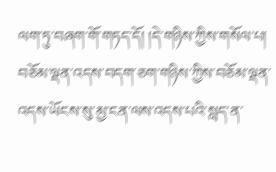ལག་ཏུ་བཞག་གོ་གཏད་དོ། །དེ་གཉིས་ཀྱིས་གསོལ་པ། བཅོམ་ལྡན་འདས་བདག་ཅག་གཉིས་ཀྱིས་བཅོམ་ལྡན་འདས་ཡོངས་སུ་མྱ་ངན་ལས་འདས་པའི་སླད་ན་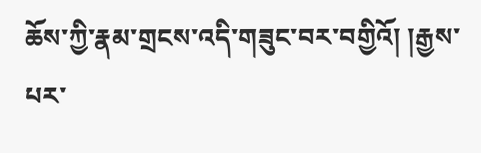ཆོས་ཀྱི་རྣམ་གྲངས་འདི་གཟུང་བར་བགྱིའོ། །རྒྱས་པར་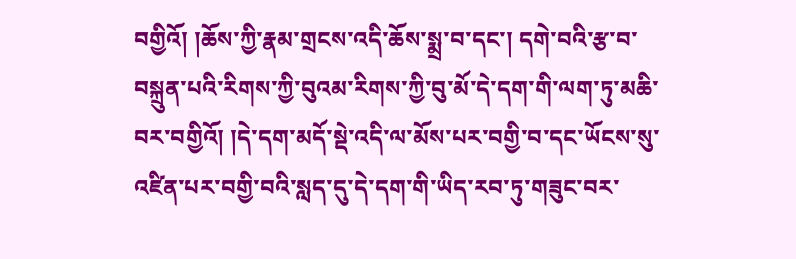བགྱིའོ། །ཆོས་ཀྱི་རྣམ་གྲངས་འདི་ཆོས་སྨྲ་བ་དང་། དགེ་བའི་རྩ་བ་བསྐྲུན་པའི་རིགས་ཀྱི་བུའམ་རིགས་ཀྱི་བུ་མོ་དེ་དག་གི་ལག་ཏུ་མཆི་བར་བགྱིའོ། །དེ་དག་མདོ་སྡེ་འདི་ལ་མོས་པར་བགྱི་བ་དང་ཡོངས་སུ་འཛིན་པར་བགྱི་བའི་སླད་དུ་དེ་དག་གི་ཡིད་རབ་ཏུ་གཟུང་བར་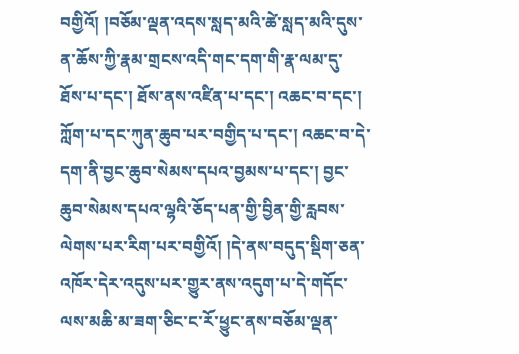བགྱིའོ། །བཅོམ་ལྡན་འདས་སླད་མའི་ཚེ་སླད་མའི་དུས་ན་ཆོས་ཀྱི་རྣམ་གྲངས་འདི་གང་དག་གི་རྣ་ལམ་དུ་ཐོས་པ་དང་། ཐོས་ནས་འཛིན་པ་དང་། འཆང་བ་དང་། ཀློག་པ་དང་ཀུན་ཆུབ་པར་བགྱིད་པ་དང་། འཆང་བ་དེ་དག་ནི་བྱང་ཆུབ་སེམས་དཔའ་བྱམས་པ་དང་། བྱང་ཆུབ་སེམས་དཔའ་ལྷའི་ཅོད་པན་གྱི་བྱིན་གྱི་རླབས་ལེགས་པར་རིག་པར་བགྱིའོ། །དེ་ནས་བདུད་སྡིག་ཅན་འཁོར་དེར་འདུས་པར་གྱུར་ནས་འདུག་པ་དེ་གདོང་ལས་མཆི་མ་ཟག་ཅིང་ང་རོ་ཕྱུང་ནས་བཅོམ་ལྡན་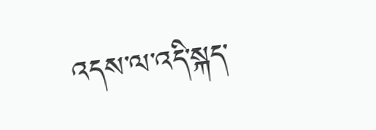འདས་ལ་འདི་སྐད་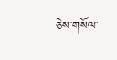ཅེས་གསོལ་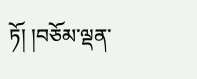ཏོ། །བཅོམ་ལྡན་